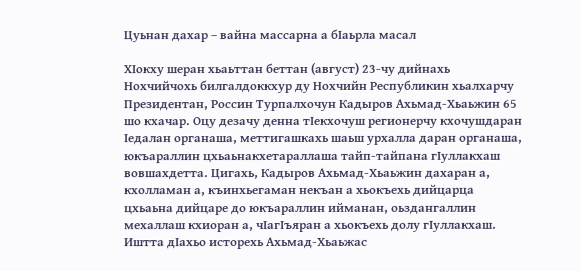Цуьнан дахар – вайна массарна а бIаьрла масал

ХIокху шеран хьаьттан беттан (август) 23-чу дийнахь Нохчийчохь билгалдоккхур ду Нохчийн Республикин хьалхарчу Президентан, Россин Турпалхочун Кадыров Ахьмад-Хьаьжин 65 шо кхачар. Оцу дезачу денна тIекхочуш регионерчу кхочушдаран Iедалан органаша, меттигашкахь шаьш урхалла даран органаша, юкъараллин цхьаьнакхетараллаша тайп-тайпана гIуллакхаш вовшахдетта. Цигахь, Кадыров Ахьмад-Хьаьжин дахаран а, кхолламан а, къинхьегаман некъан а хьокъехь дийцарца цхьаьна дийцаре до юкъараллин ийманан, оьздангаллин мехаллаш кхиоран а, чIагIъяран а хьокъехь долу гIуллакхаш. Иштта дIахьо исторехь Ахьмад-Хьаьжас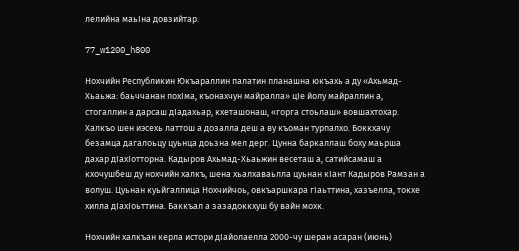лелийна маьIна довзийтар.

77_w1200_h800

Нохчийн Республикин Юкъараллин палатин планашна юкъахь а ду «Ахьмад-Хьаьжа: баьччанан похIма, къонахчун майралла» цIе йолу майраллин а, стогаллин а дарсаш дIадахьар, кхеташонаш, «горга стоьлаш» вовшахтохар. Халкъо шен иэсехь латтош а дозалла деш а ву къоман турпалхо. Боккхачу безамца дагалоьцу цуьнца доьзна мел дерг. Цунна баркаллаш боху маьрша дахар дIахIотторна. Кадыров Ахьмад-Хьаьжин весеташ а, сатийсамаш а кхочушбеш ду нохчийн халкъ, шена хьалхаваьлла цуьнан кIант Кадыров Рамзан а волуш. Цуьнан куьйгаллица Нохчийчоь, овкъаршкара гIаьттина, хазъелла, токхе хилла дIахIоьттина. Баккъал а зазадоккхуш бу вайн мохк.

Нохчийн халкъан керла истори дIайолаелла 2000-чу шеран асаран (июнь)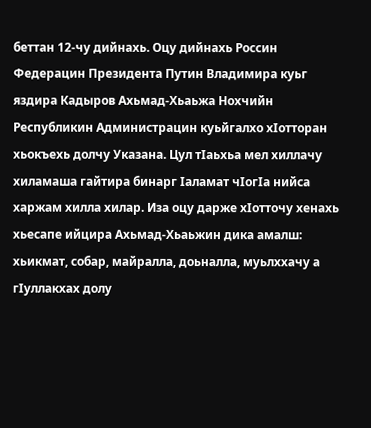беттан 12-чу дийнахь. Оцу дийнахь Россин Федерацин Президента Путин Владимира куьг яздира Кадыров Ахьмад-Хьаьжа Нохчийн Республикин Администрацин куьйгалхо хIотторан хьокъехь долчу Указана. Цул тIаьхьа мел хиллачу хиламаша гайтира бинарг Iаламат чIогIа нийса харжам хилла хилар. Иза оцу дарже хIотточу хенахь хьесапе ийцира Ахьмад-Хьаьжин дика амалш: хьикмат, собар, майралла, доьналла, муьлххачу а гIуллакхах долу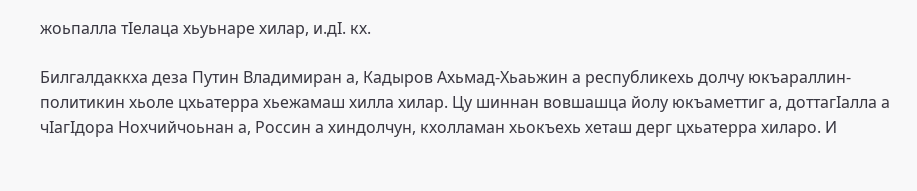жоьпалла тIелаца хьуьнаре хилар, и.дI. кх.

Билгалдаккха деза Путин Владимиран а, Кадыров Ахьмад-Хьаьжин а республикехь долчу юкъараллин-политикин хьоле цхьатерра хьежамаш хилла хилар. Цу шиннан вовшашца йолу юкъаметтиг а, доттагIалла а чIагIдора Нохчийчоьнан а, Россин а хиндолчун, кхолламан хьокъехь хеташ дерг цхьатерра хиларо. И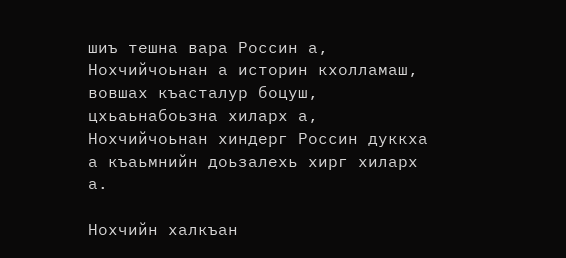шиъ тешна вара Россин а, Нохчийчоьнан а историн кхолламаш, вовшах къасталур боцуш, цхьаьнабоьзна хиларх а, Нохчийчоьнан хиндерг Россин дуккха а къаьмнийн доьзалехь хирг хиларх а.

Нохчийн халкъан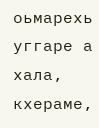оьмарехь уггаре а хала, кхераме,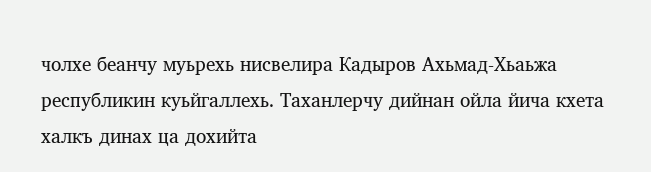чолхе беанчу муьрехь нисвелира Кадыров Ахьмад-Хьаьжа республикин куьйгаллехь. Таханлерчу дийнан ойла йича кхета халкъ динах ца дохийта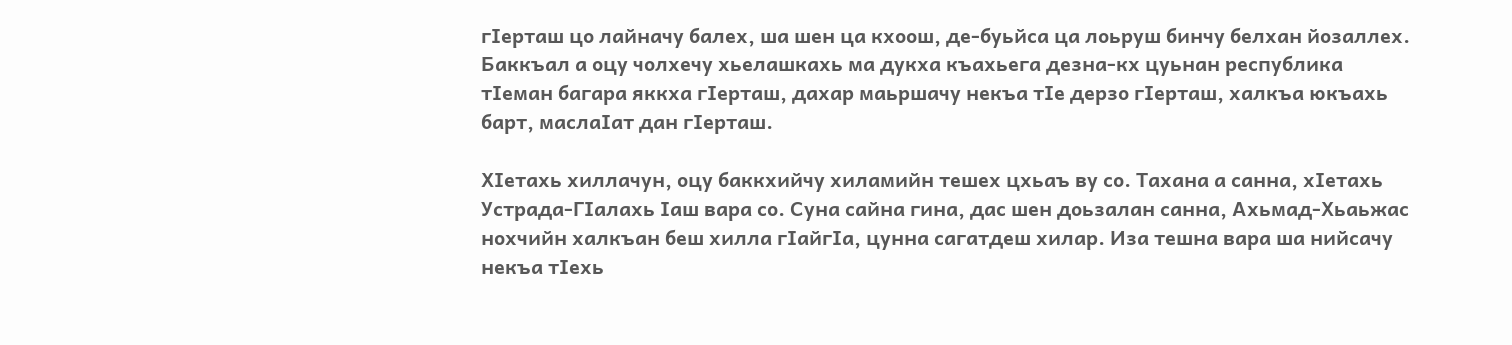гIерташ цо лайначу балех, ша шен ца кхоош, де-буьйса ца лоьруш бинчу белхан йозаллех. Баккъал а оцу чолхечу хьелашкахь ма дукха къахьега дезна-кх цуьнан республика тIеман багара яккха гIерташ, дахар маьршачу некъа тIе дерзо гIерташ, халкъа юкъахь барт, маслаIат дан гIерташ.

ХIетахь хиллачун, оцу баккхийчу хиламийн тешех цхьаъ ву со. Тахана а санна, хIетахь Устрада-ГIалахь Iаш вара со. Суна сайна гина, дас шен доьзалан санна, Ахьмад-Хьаьжас нохчийн халкъан беш хилла гIайгIа, цунна сагатдеш хилар. Иза тешна вара ша нийсачу некъа тIехь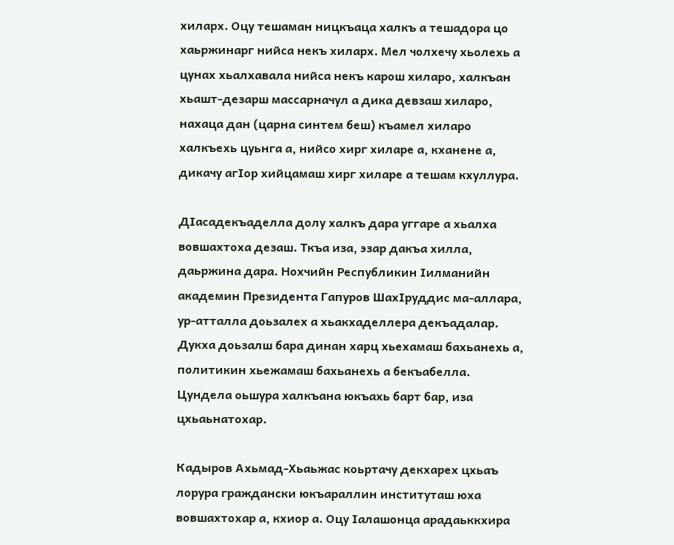хиларх. Оцу тешаман ницкъаца халкъ а тешадора цо хаьржинарг нийса некъ хиларх. Мел чолхечу хьолехь а цунах хьалхавала нийса некъ карош хиларо, халкъан хьашт-дезарш массарначул а дика девзаш хиларо, нахаца дан (царна синтем беш) къамел хиларо халкъехь цуьнга а, нийсо хирг хиларе а, кханене а, дикачу агIор хийцамаш хирг хиларе а тешам кхуллура.

ДIасадекъаделла долу халкъ дара уггаре а хьалха вовшахтоха дезаш. Ткъа иза, эзар дакъа хилла, даьржина дара. Нохчийн Республикин Iилманийн академин Президента Гапуров ШахIруддис ма-аллара, ур-атталла доьзалех а хьакхаделлера декъадалар. Дукха доьзалш бара динан харц хьехамаш бахьанехь а, политикин хьежамаш бахьанехь а бекъабелла. Цундела оьшура халкъана юкъахь барт бар, иза цхьаьнатохар.

Кадыров Ахьмад-Хьаьжас коьртачу декхарех цхьаъ лорура граждански юкъараллин институташ юха вовшахтохар а, кхиор а. Оцу Iалашонца арадаьккхира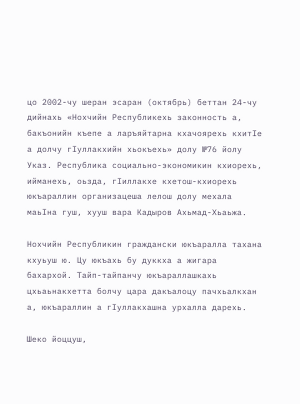цо 2002-чу шеран эсаран (октябрь) беттан 24-чу дийнахь «Нохчийн Республикехь законность а, бакъонийн къепе а ларъяйтарна кхачоярехь кхитIе а долчу гIуллакхийн хьокъехь» долу №76 йолу Указ. Республика социально-экономикин кхиорехь, ийманехь, оьзда, гIиллакхе кхетош-кхиорехь юкъараллин организацеша лелош долу мехала маьIна гуш, хууш вара Кадыров Ахьмад-Хьаьжа.

Нохчийн Республикин граждански юкъаралла тахана кхуьуш ю. Цу юкъахь бу дуккха а жигара бахархой. Тайп-тайпанчу юкъараллашкахь цхьаьнакхетта болчу цара дакъалоцу пачхьалкхан а, юкъараллин а гIуллакхашна урхалла дарехь.

Шеко йоццуш,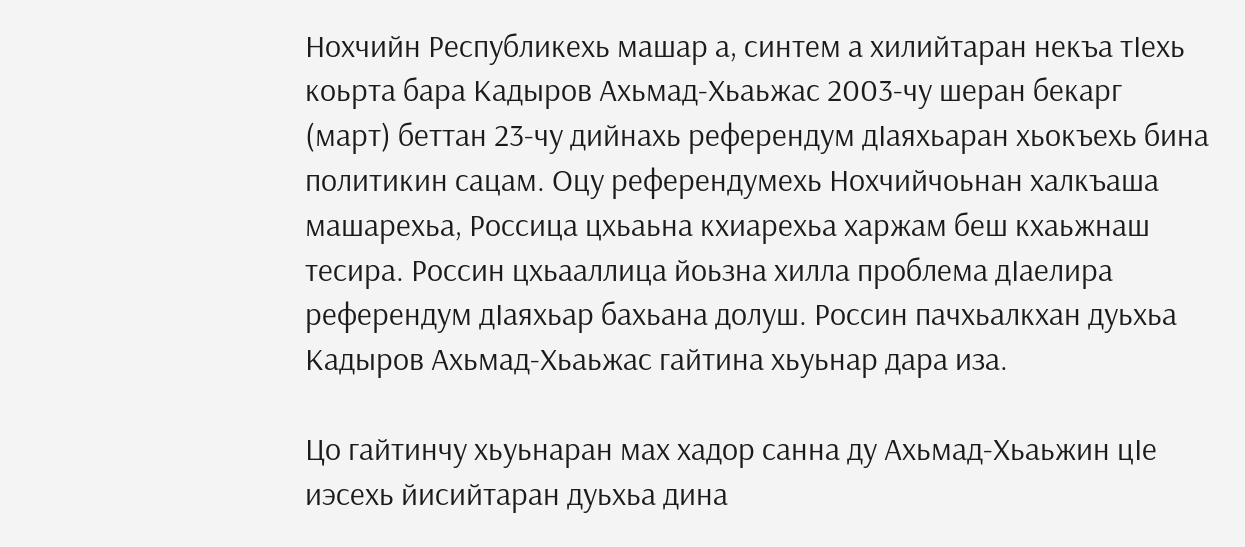Нохчийн Республикехь машар а, синтем а хилийтаран некъа тIехь коьрта бара Кадыров Ахьмад-Хьаьжас 2003-чу шеран бекарг (март) беттан 23-чу дийнахь референдум дIаяхьаран хьокъехь бина политикин сацам. Оцу референдумехь Нохчийчоьнан халкъаша машарехьа, Россица цхьаьна кхиарехьа харжам беш кхаьжнаш тесира. Россин цхьааллица йоьзна хилла проблема дIаелира референдум дIаяхьар бахьана долуш. Россин пачхьалкхан дуьхьа Кадыров Ахьмад-Хьаьжас гайтина хьуьнар дара иза.

Цо гайтинчу хьуьнаран мах хадор санна ду Ахьмад-Хьаьжин цIе иэсехь йисийтаран дуьхьа дина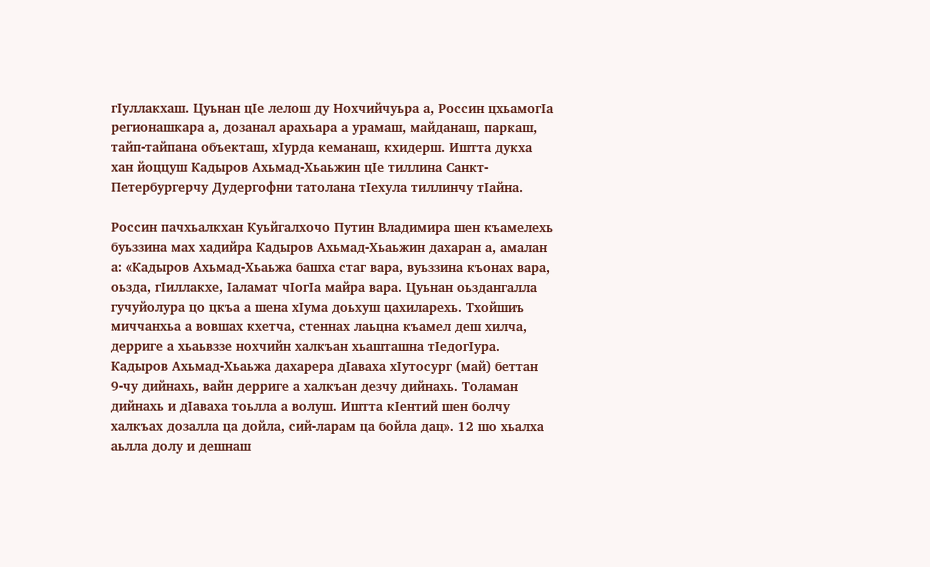гIуллакхаш. Цуьнан цIе лелош ду Нохчийчуьра а, Россин цхьамогIа регионашкара а, дозанал арахьара а урамаш, майданаш, паркаш, тайп-тайпана объекташ, хIурда кеманаш, кхидерш. Иштта дукха хан йоццуш Кадыров Ахьмад-Хьаьжин цIе тиллина Санкт-Петербургерчу Дудергофни татолана тIехула тиллинчу тIайна.

Россин пачхьалкхан Куьйгалхочо Путин Владимира шен къамелехь буьззина мах хадийра Кадыров Ахьмад-Хьаьжин дахаран а, амалан а: «Кадыров Ахьмад-Хьаьжа башха стаг вара, вуьззина къонах вара, оьзда, гIиллакхе, Iаламат чIогIа майра вара. Цуьнан оьздангалла гучуйолура цо цкъа а шена хIума доьхуш цахиларехь. Тхойшиъ миччанхьа а вовшах кхетча, стеннах лаьцна къамел деш хилча, дерриге а хьаьвззе нохчийн халкъан хьашташна тIедогIура. Кадыров Ахьмад-Хьаьжа дахарера дIаваха хIутосург (май) беттан 9-чу дийнахь, вайн дерриге а халкъан дезчу дийнахь. Толаман дийнахь и дIаваха тоьлла а волуш. Иштта кIентий шен болчу халкъах дозалла ца дойла, сий-ларам ца бойла дац». 12 шо хьалха аьлла долу и дешнаш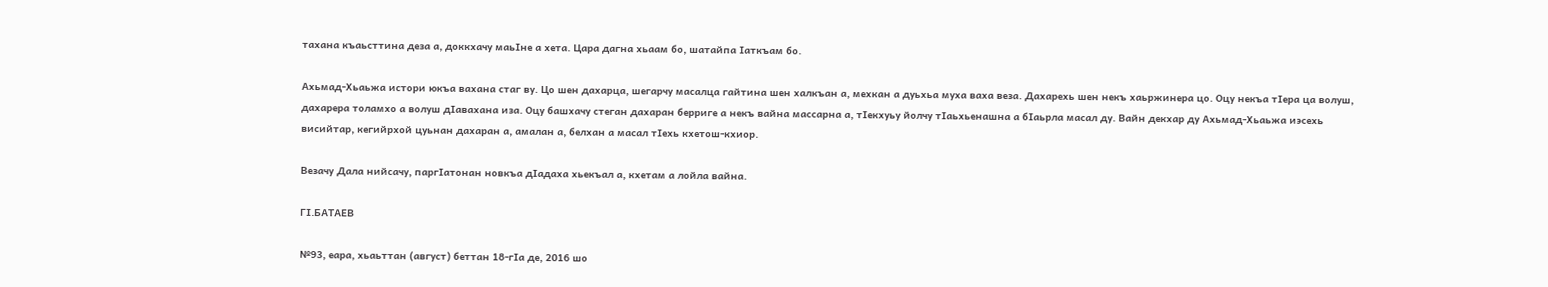тахана къаьсттина деза а, доккхачу маьIне а хета. Цара дагна хьаам бо, шатайпа Iаткъам бо.

Ахьмад-Хьаьжа истори юкъа вахана стаг ву. Цо шен дахарца, шегарчу масалца гайтина шен халкъан а, мехкан а дуьхьа муха ваха веза. Дахарехь шен некъ хаьржинера цо. Оцу некъа тIера ца волуш, дахарера толамхо а волуш дIавахана иза. Оцу башхачу стеган дахаран берриге а некъ вайна массарна а, тIекхуьу йолчу тIаьхьенашна а бIаьрла масал ду. Вайн декхар ду Ахьмад-Хьаьжа иэсехь висийтар, кегийрхой цуьнан дахаран а, амалан а, белхан а масал тIехь кхетош-кхиор.

Везачу Дала нийсачу, паргIатонан новкъа дIадаха хьекъал а, кхетам а лойла вайна.

ГI.БАТАЕВ

№93, еара, хьаьттан (август) беттан 18-гIа де, 2016 шо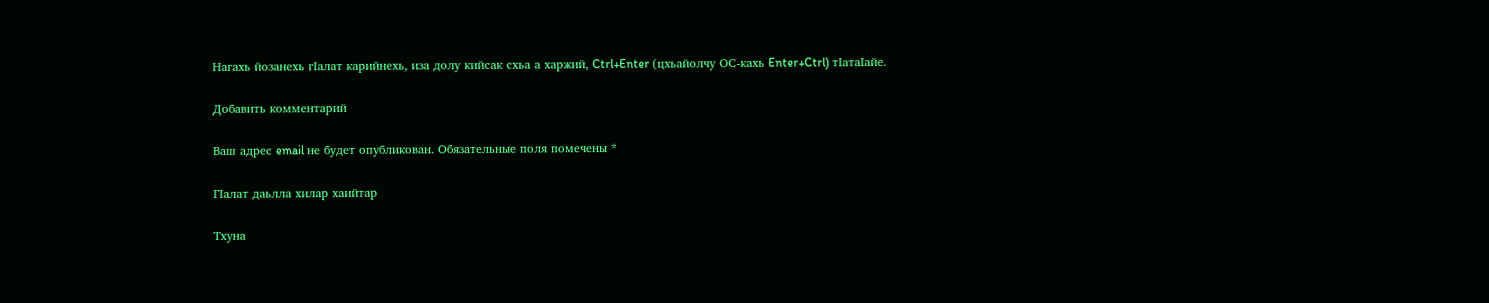Нагахь йозанехь гIалат карийнехь, иза долу кийсак схьа а харжий, Ctrl+Enter (цхьайолчу ОС-кахь Enter+Ctrl) тIатаIайе.

Добавить комментарий

Ваш адрес email не будет опубликован. Обязательные поля помечены *

ГIалат даьлла хилар хаийтар

Тхуна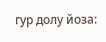гур долу йоза: